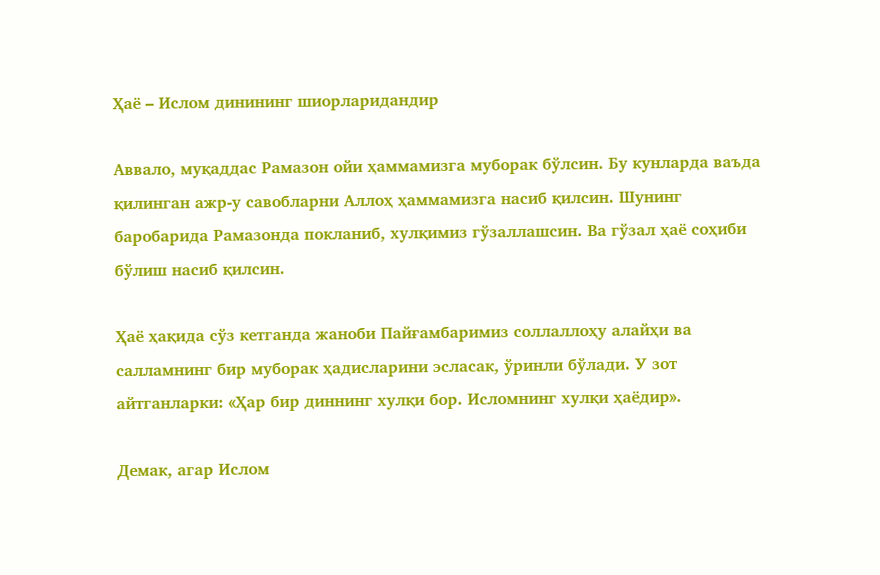Ҳаё – Ислом динининг шиорларидандир

Аввало, муқаддас Рамазон ойи ҳаммамизга муборак бўлсин. Бу кунларда ваъда қилинган ажр-у савобларни Аллоҳ ҳаммамизга насиб қилсин. Шунинг баробарида Рамазонда покланиб, хулқимиз гўзаллашсин. Ва гўзал ҳаё соҳиби бўлиш насиб қилсин.

Ҳаё ҳақида сўз кетганда жаноби Пайғамбаримиз соллаллоҳу алайҳи ва салламнинг бир муборак ҳадисларини эсласак, ўринли бўлади. У зот айтганларки: «Ҳар бир диннинг хулқи бор. Исломнинг хулқи ҳаёдир».

Демак, агар Ислом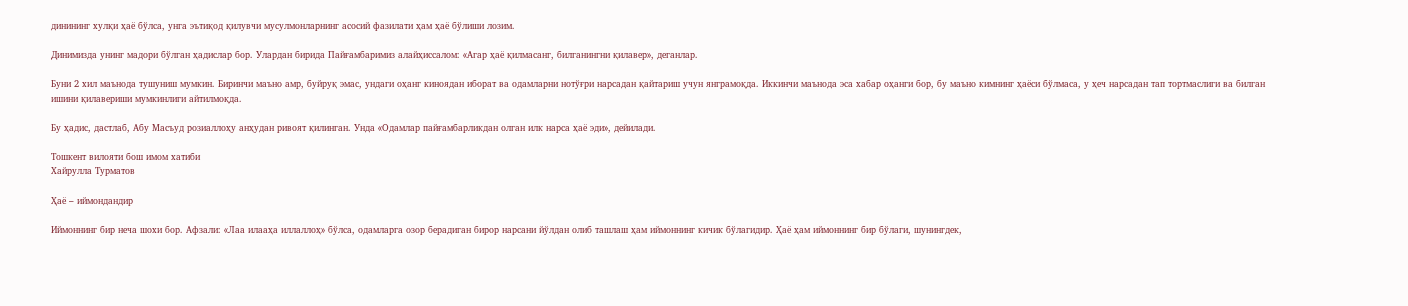динининг хулқи ҳаё бўлса, унга эътиқод қилувчи мусулмонларнинг асосий фазилати ҳам ҳаё бўлиши лозим.

Динимизда унинг мадори бўлган ҳадислар бор. Улардан бирида Пайғамбаримиз алайҳиссалом: «Агар ҳаё қилмасанг, билганингни қилавер», деганлар.

Буни 2 хил маънода тушуниш мумкин. Биринчи маъно амр, буйруқ эмас, ундаги оҳанг киноядан иборат ва одамларни нотўғри нарсадан қайтариш учун янграмоқда. Иккинчи маънода эса хабар оҳанги бор, бу маъно кимнинг ҳаёси бўлмаса, у ҳеч нарсадан тап тортмаслиги ва билган ишини қилавериши мумкинлиги айтилмоқда.

Бу ҳадис, дастлаб, Абу Масъуд розиаллоҳу анҳудан ривоят қилинган. Унда «Одамлар пайғамбарликдан олган илк нарса ҳаё эди», дейилади.

Тошкент вилояти бош имом хатиби
Хайрулла Турматов

Ҳаё – иймондандир

Иймоннинг бир неча шохи бор. Афзали: «Лаа илааҳа иллаллоҳ» бўлса, одамларга озор берадиган бирор нарсани йўлдан олиб ташлаш ҳам иймоннинг кичик бўлагидир. Ҳаё ҳам иймоннинг бир бўлаги, шунингдек,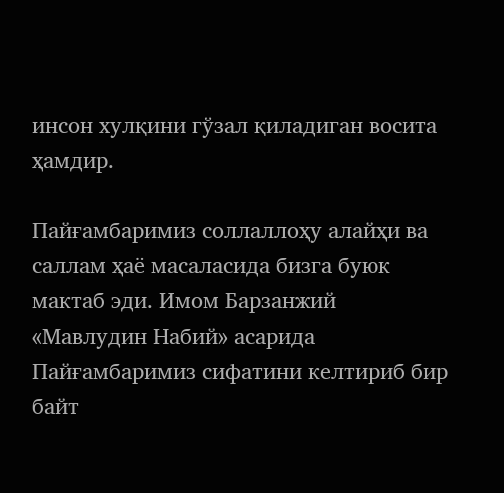инсон хулқини гўзал қиладиган восита ҳамдир.

Пайғамбаримиз соллаллоҳу алайҳи ва саллам ҳаё масаласида бизга буюк мактаб эди. Имом Барзанжий «Мавлудин Набий» асарида Пайғамбаримиз сифатини келтириб бир байт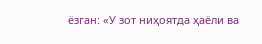ёзган: «У зот ниҳоятда ҳаёли ва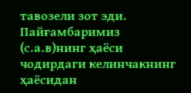тавозели зот эди. Пайғамбаримиз (с.а.в)нинг ҳаёси чодирдаги келинчакнинг ҳаёсидан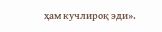ҳам кучлироқ эди».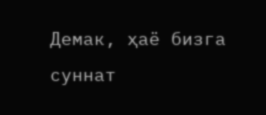Демак, ҳаё бизга суннат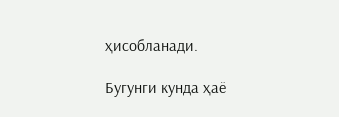ҳисобланади.

Бугунги кунда ҳаё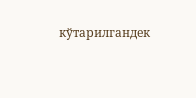кўтарилгандек